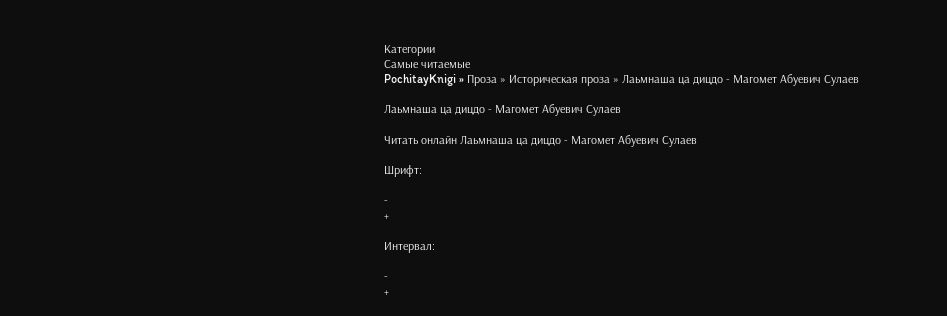Категории
Самые читаемые
PochitayKnigi » Проза » Историческая проза » Лаьмнаша ца дицдо - Магомет Абуевич Сулаев

Лаьмнаша ца дицдо - Магомет Абуевич Сулаев

Читать онлайн Лаьмнаша ца дицдо - Магомет Абуевич Сулаев

Шрифт:

-
+

Интервал:

-
+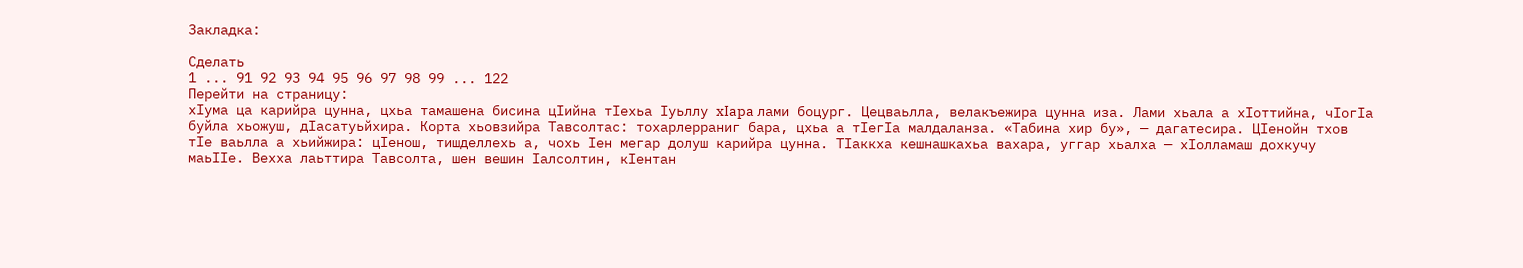Закладка:

Сделать
1 ... 91 92 93 94 95 96 97 98 99 ... 122
Перейти на страницу:
хIума ца карийра цунна, цхьа тамашена бисина цIийна тIехьа Iуьллу xIapa лами боцург. Цецваьлла, велакъежира цунна иза. Лами хьала а хIоттийна, чIогIа буйла хьожуш, дIасатуьйхира. Корта хьовзийра Тавсолтас: тохарлерраниг бара, цхьа а тIегIа малдаланза. «Табина хир бу», — дагатесира. ЦIенойн тхов тIе ваьлла а хьийжира: цIенош, тишделлехь а, чохь Iен мегар долуш карийра цунна. ТIаккха кешнашкахьа вахара, уггар хьалха — хIолламаш дохкучу маьIIе. Вехха лаьттира Тавсолта, шен вешин Iалсолтин, кIентан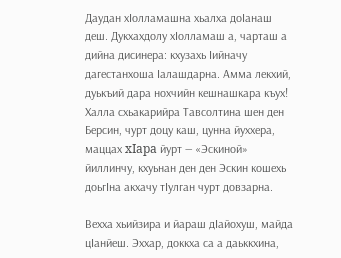Даудан хIолламашна хьалха доIанаш деш. Дукхахдолу хIолламаш а, чарташ а дийна дисинера: кхузахь Iийначу дагестанхоша Iалашдарна. Амма лекхий, дуькъий дара нохчийн кешнашкара къух! Халла схьакарийра Тавсолтина шен ден Берсин, чурт доцу каш, цунна йуххера, маццах xIapa йурт — «Эскиной» йиллинчу, кхуьнан ден ден Эскин кошехь доьгIна акхачу тIулган чурт довзарна.

Вехха хьийзира и йараш дIайохуш, майда цIанйеш. Эххар, доккха са а даьккхина,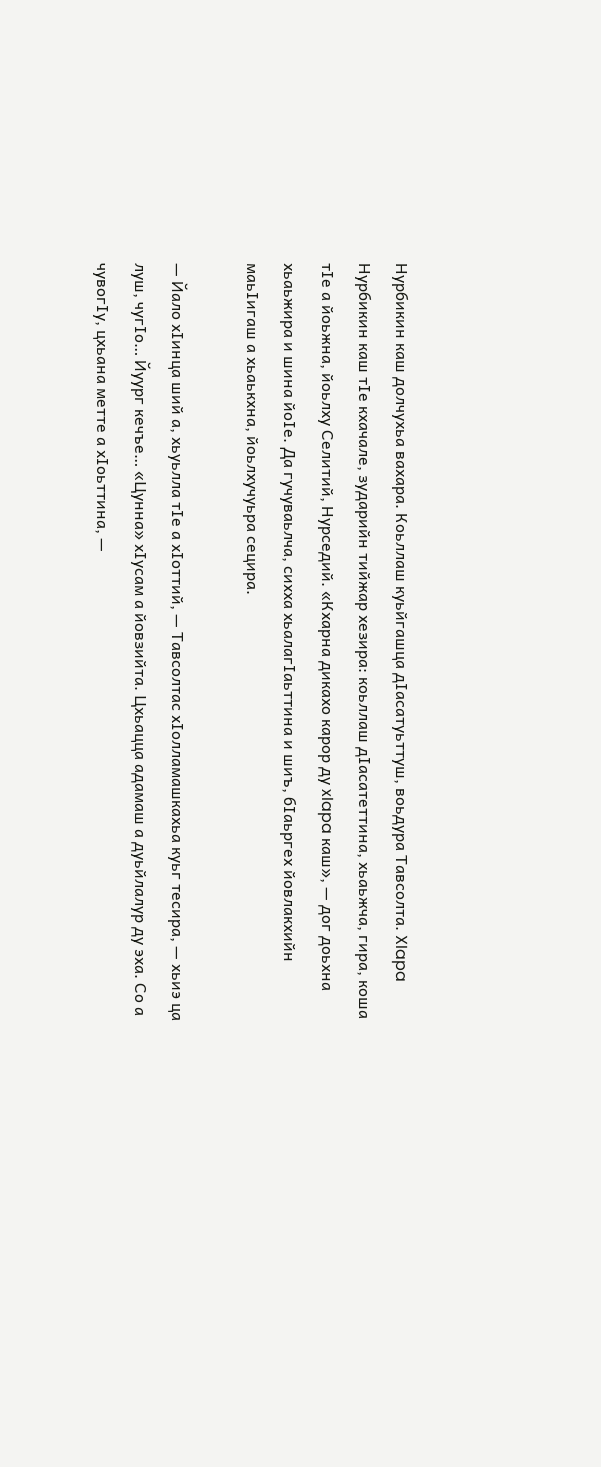Нурбикин каш долчухьа вахара. Коьллаш куьйгашца дIасатуьттуш, воьдура Тавсолта. XIapa Нурбикин каш тIе кхачале, зударийн тийжар хезира: коьллаш дIасатеттина, хьаьжча, гира, коша тIе а йоьжна, йоьлху Селитий, Нурседий. «Кхарна дикахо карор ду xIapa каш», — дог доьхна хьаьжира и шина йоIе. Да гучуваьлча, сихха хьалагIаьттина и шиъ, бIаьргех йовлакхийн маьIигаш а хьаькхна, йоьлхучуьра сецира.

— Йало хIинца ший а, хьуьлла тIе а хIоттий, — Тавсолтас хIолламашкахьа куьг тесира, — хьиэ ца луш, чугIо… Йуург кечъе… «Цунна» хIусам а йовзийта. Цхьацца адамаш а дуьйлалур ду эха. Со а чувогIу, цхьана метте а хIоьттина, —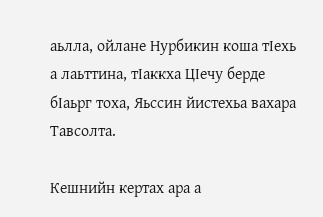аьлла, ойлане Нурбикин коша тIехь а лаьттина, тIаккха ЦIечу берде бIаьрг тоха, Яьссин йистехьа вахара Тавсолта.

Кешнийн кертах ара а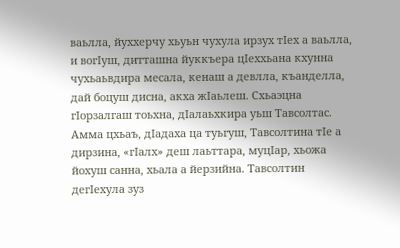ваьлла, йуххерчу хьуьн чухула ирзух тIех а ваьлла, и вогIуш, дитташна йуккъера цIеххьана кхунна чухьаьвдира месала, кенаш а девлла, къанделла, дай боцуш дисна, акха жIаьлеш. Схьаэцна гIорзалгаш тоьхна, дIалаьхкира уьш Тавсолтас. Амма цхьаъ, дIадаха ца туьгуш, Тавсолтина тIе а дирзина, «гIалх» деш лаьттара, муцIар, хьожа йохуш санна, хьала а йерзийна. Тавсолтин дегIехула зуз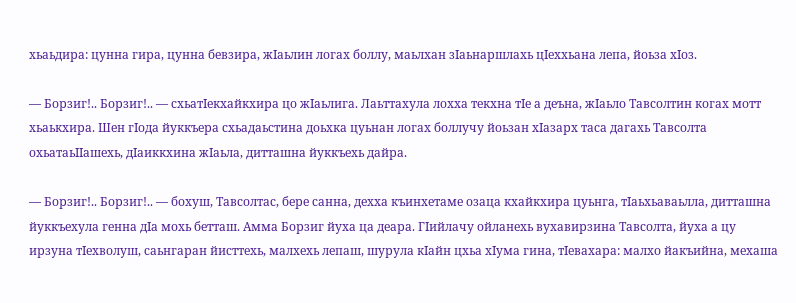хьаьдира: цунна гира, цунна бевзира, жIаьлин логах боллу, маьлхан зIаьнаршлахь цIеххьана лепа, йоьза хIоз.

— Борзиг!.. Борзиг!.. — схьатIекхайкхира цо жIаьлига. Лаьттахула лохха текхна тIе а деъна, жIаьло Тавсолтин когах мотт хьаькхира. Шен гIода йуккъера схьадаьстина доьхка цуьнан логах боллучу йоьзан хIазарх таса дагахь Тавсолта охьатаьIIашехь, дIаиккхина жIаьла, дитташна йуккъехь дайра.

— Борзиг!.. Борзиг!.. — бохуш, Тавсолтас, бере санна, дехха къинхетаме озаца кхайкхира цуьнга, тIаьхьаваьлла, дитташна йуккъехула генна дIа мохь бетташ. Амма Борзиг йуха ца деара. ГIийлачу ойланехь вухавирзина Тавсолта, йуха а цу ирзуна тIехволуш, саьнгаран йисттехь, малхехь лепаш, шурула кIайн цхьа хIума гина, тIевахара: малхо йакъийна, мехаша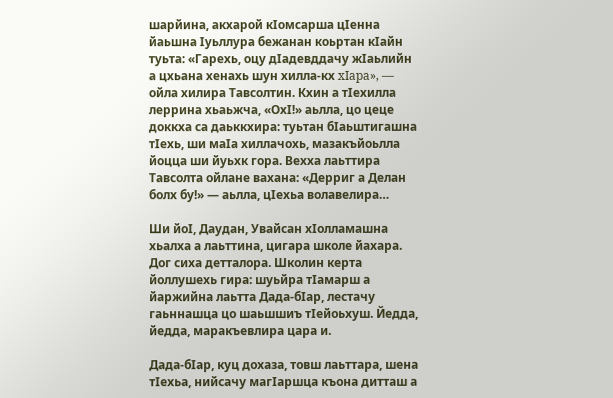шарйина, акхарой кIомсарша цIенна йаьшна Iуьллура бежанан коьртан кIайн туьта: «Гарехь, оцу дIадевддачу жIаьлийн а цхьана хенахь шун хилла-кх xIapa», — ойла хилира Тавсолтин. Кхин а тIехилла леррина хьаьжча, «ОxI!» аьлла, цо цеце доккха са даьккхира: туьтан бIаьштигашна тIехь, ши маIа хиллачохь, мазакъйоьлла йоцца ши йуьхк гора. Вехха лаьттира Тавсолта ойлане вахана: «Дерриг а Делан болх бу!» — аьлла, цIехьа волавелира…

Ши йоI, Даудан, Увайсан хIолламашна хьалха а лаьттина, цигара школе йахара. Дог сиха детталора. Школин керта йоллушехь гира: шуьйра тIамарш а йаржийна лаьтта Дада-бIар, лестачу гаьннашца цо шаьшшиъ тIейоьхуш. Йедда, йедда, маракъевлира цара и.

Дада-бIар, куц дохаза, товш лаьттара, шена тIехьа, нийсачу магIаршца къона дитташ а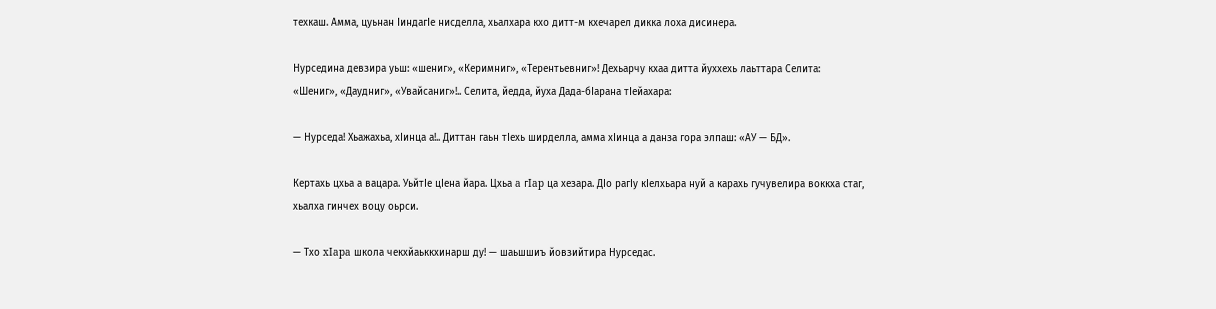техкаш. Амма, цуьнан IиндагIе нисделла, хьалхара кхо дитт-м кхечарел дикка лоха дисинера.

Нурседина девзира уьш: «шениг», «Керимниг», «Терентьевниг»! Дехьарчу кхаа дитта йуххехь лаьттара Селита: «Шениг», «Даудниг», «Увайсаниг»!.. Селита, йедда, йуха Дада-бIарана тIейахара:

— Нурседа! Хьажахьа, хIинца а!.. Диттан гаьн тIехь ширделла, амма хIинца а данза гора элпаш: «АУ — БД».

Кертахь цхьа а вацара. УьйтIе цIена йара. Цхьа a гIap ца хезара. ДIо paгIy кIелхьара нуй а карахь гучувелира воккха стаг, хьалха гинчех воцу оьрси.

— Тхо xIapa школа чекхйаьккхинарш ду! — шаьшшиъ йовзийтира Нурседас.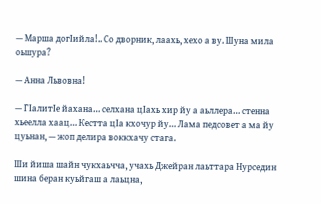— Марша догIийла!.. Со дворник, лаахь, хехо а ву. Шуна мила оьшура?

— Анна Львовна!

— ГIалитIе йахана… селхана цIахь хир йу а аьллера… стенна хьеелла хаац… Кестта цIа кхочур йу… Лама педсовет а ма йу цуьнан, — жоп делира воккхачу стага.

Ши йиша шайн чукхаьчча, учахь Джейран лаьттара Нурседин шина беран куьйгаш а лаьцна,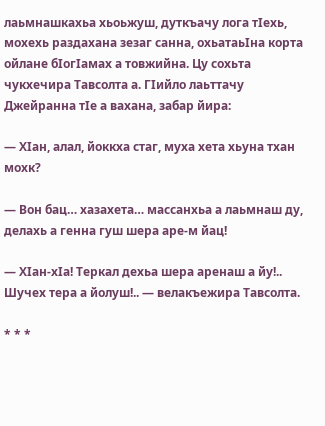лаьмнашкахьа хьоьжуш, дуткъачу лога тIехь, мохехь раздахана зезаг санна, охьатаьIна корта ойлане бIогIамах а товжийна. Цу сохьта чукхечира Тавсолта а. ГIийло лаьттачу Джейранна тIе а вахана, забар йира:

— ХIан, алал, йоккха стаг, муха хета хьуна тхан мохк?

— Вон бац… хазахета… массанхьа а лаьмнаш ду, делахь а генна гуш шера аре-м йац!

— ХIан-хIа! Теркал дехьа шера аренаш а йу!.. Шучех тера а йолуш!.. — велакъежира Тавсолта.

* * *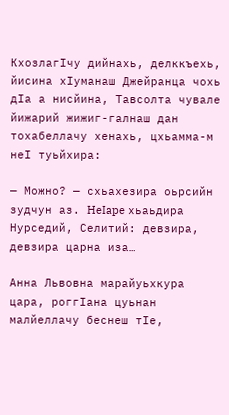КхозлагIчу дийнахь, делккъехь, йисина хIуманаш Джейранца чохь дIа а нисйина, Тавсолта чувале йижарий жижиг-галнаш дан тохабеллачу хенахь, цхьамма-м неI туьйхира:

— Можно? — схьахезира оьрсийн зудчун аз. HeIape хьаьдира Нурседий, Селитий: девзира, девзира царна иза…

Анна Львовна марайуьхкура цара, роггIана цуьнан малйеллачу беснеш тIе,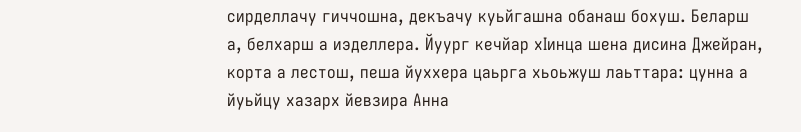сирделлачу гиччошна, декъачу куьйгашна обанаш бохуш. Беларш а, белхарш а иэделлера. Йуург кечйар хIинца шена дисина Джейран, корта а лестош, пеша йуххера цаьрга хьоьжуш лаьттара: цунна а йуьйцу хазарх йевзира Анна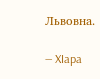Львовна.

— XIapa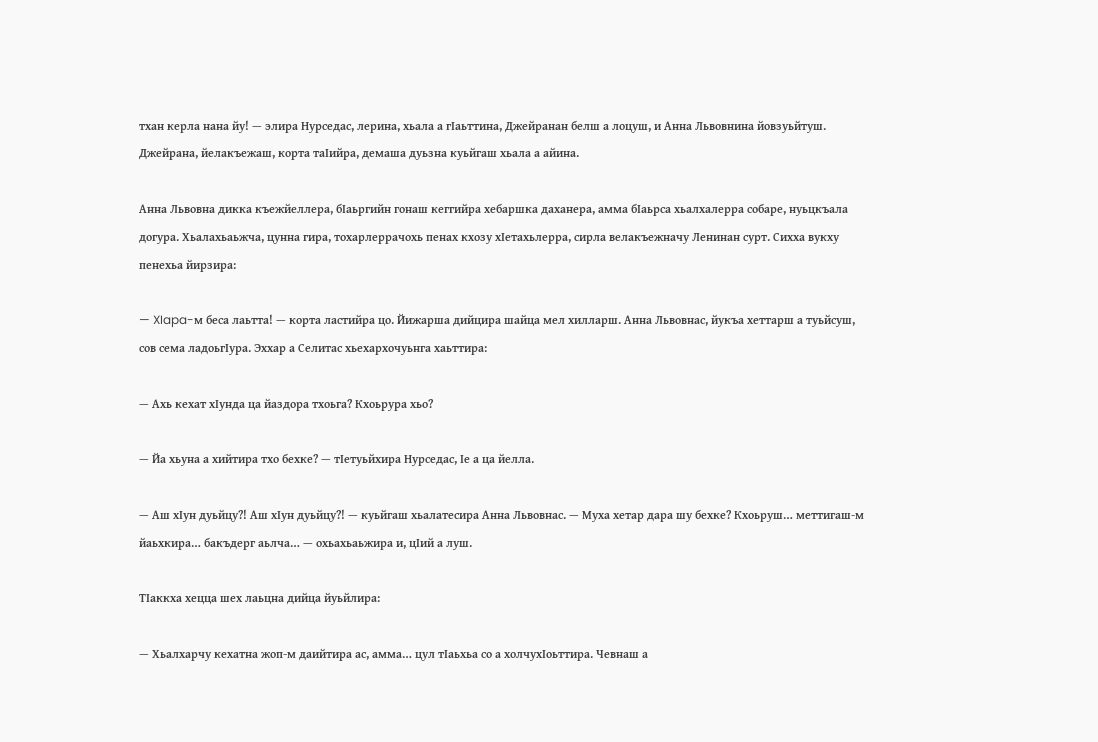тхан керла нана йу! — элира Нурседас, лерина, хьала а гIаьттина, Джейранан белш а лоцуш, и Анна Львовнина йовзуьйтуш. Джейрана, йелакъежаш, корта таIийра, демаша дуьзна куьйгаш хьала а айина.

Анна Львовна дикка къежйеллера, бIаьргийн гонаш кеггийра хебаршка даханера, амма бIаьрса хьалхалерра собаре, нуьцкъала догура. Хьалахьаьжча, цунна гира, тохарлеррачохь пенах кхозу хIетахьлерра, сирла велакъежначу Ленинан сурт. Сихха вукху пенехьа йирзира:

— XIapa-м беса лаьтта! — корта ластийра цо. Йижарша дийцира шайца мел хилларш. Анна Львовнас, йукъа хеттарш а туьйсуш, сов сема ладоьгIура. Эххар а Селитас хьехархочуьнга хаьттира:

— Ахь кехат хIунда ца йаздора тхоьга? Кхоьрура хьо?

— Йа хьуна а хийтира тхо бехке? — тIетуьйхира Нурседас, Iе а ца йелла.

— Аш хIун дуьйцу?! Аш хIун дуьйцу?! — куьйгаш хьалатесира Анна Львовнас. — Муха хетар дара шу бехке? Кхоьруш… меттигаш-м йаьхкира… бакъдерг аьлча… — охьахьаьжира и, цIий а луш.

ТIаккха хецца шех лаьцна дийца йуьйлира:

— Хьалхарчу кехатна жоп-м даийтира ас, амма… цул тIаьхьа со а холчухIоьттира. Чевнаш а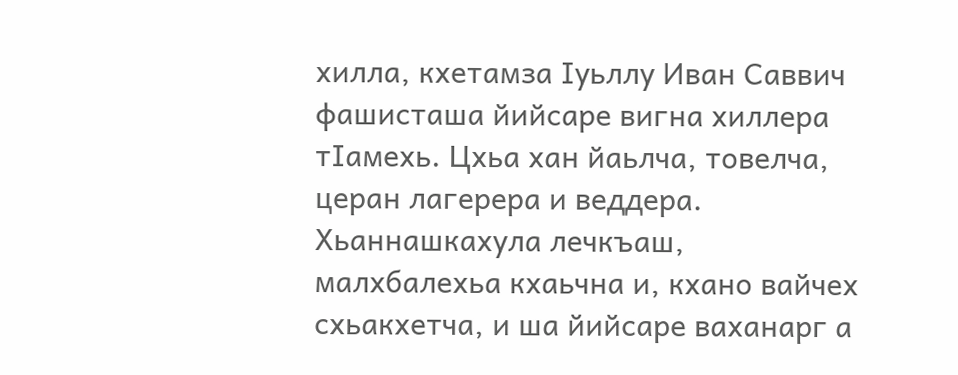хилла, кхетамза Iуьллу Иван Саввич фашисташа йийсаре вигна хиллера тIамехь. Цхьа хан йаьлча, товелча, церан лагерера и веддера. Хьаннашкахула лечкъаш, малхбалехьа кхаьчна и, кхано вайчех схьакхетча, и ша йийсаре ваханарг а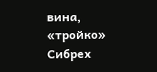вина, «тройко» Сибрех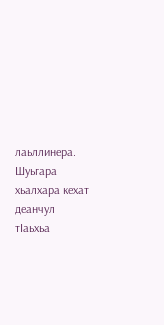лаьллинера. Шуьгара хьалхара кехат деанчул тIаьхьа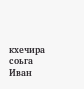кхечира соьга Иван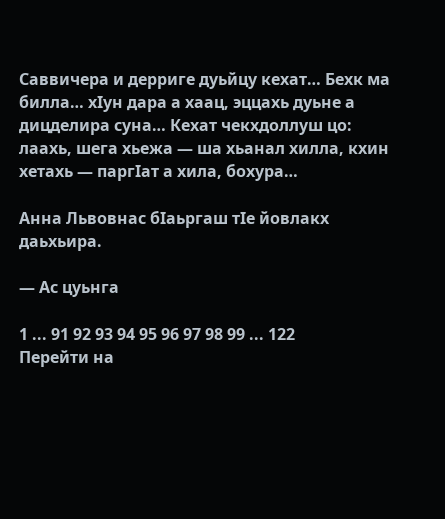Саввичера и дерриге дуьйцу кехат… Бехк ма билла… хIун дара а хаац, эццахь дуьне а дицделира суна… Кехат чекхдоллуш цо: лаахь, шега хьежа — ша хьанал хилла, кхин хетахь — паргIат а хила, бохура…

Анна Львовнас бIаьргаш тIе йовлакх даьхьира.

— Ас цуьнга

1 ... 91 92 93 94 95 96 97 98 99 ... 122
Перейти на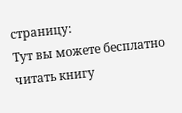страницу:
Тут вы можете бесплатно читать книгу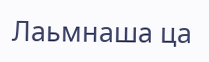Лаьмнаша ца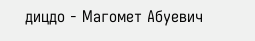дицдо - Магомет Абуевич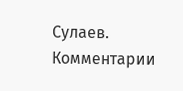Сулаев.
Комментарии